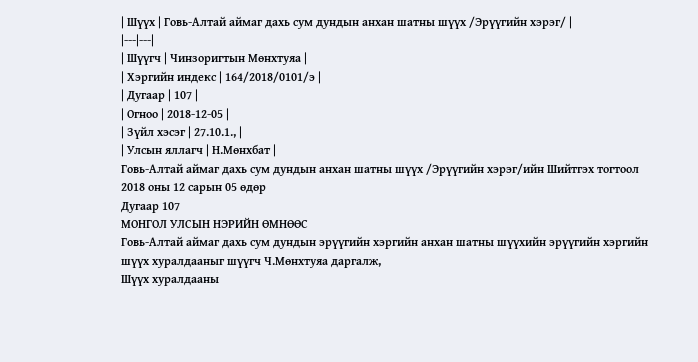| Шүүх | Говь-Алтай аймаг дахь сум дундын анхан шатны шүүх /Эрүүгийн хэрэг/ |
|---|---|
| Шүүгч | Чинзоригтын Мөнхтуяа |
| Хэргийн индекс | 164/2018/0101/э |
| Дугаар | 107 |
| Огноо | 2018-12-05 |
| Зүйл хэсэг | 27.10.1., |
| Улсын яллагч | Н.Мөнхбат |
Говь-Алтай аймаг дахь сум дундын анхан шатны шүүх /Эрүүгийн хэрэг/ийн Шийтгэх тогтоол
2018 оны 12 сарын 05 өдөр
Дугаар 107
МОНГОЛ УЛСЫН НЭРИЙН ӨМНӨӨС
Говь-Алтай аймаг дахь сум дундын эрүүгийн хэргийн анхан шатны шүүхийн эрүүгийн хэргийн шүүх хуралдааныг шүүгч Ч.Мөнхтуяа даргалж,
Шүүх хуралдааны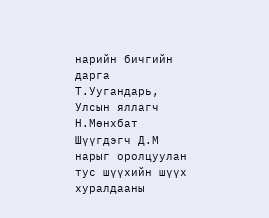нарийн бичгийн дарга Т.Уугандарь,
Улсын яллагч Н.Мөнхбат
Шүүгдэгч Д.М нарыг оролцуулан тус шүүхийн шүүх хуралдааны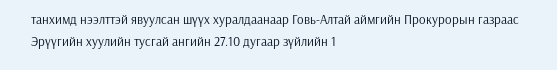танхимд нээлттэй явуулсан шүүх хуралдаанаар Говь-Алтай аймгийн Прокурорын газраас Эрүүгийн хуулийн тусгай ангийн 27.10 дугаар зүйлийн 1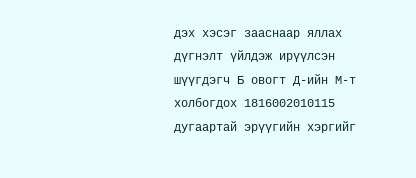дэх хэсэг зааснаар яллах дүгнэлт үйлдэж ирүүлсэн шүүгдэгч Б овогт Д-ийн М-т холбогдох 1816002010115 дугаартай эрүүгийн хэргийг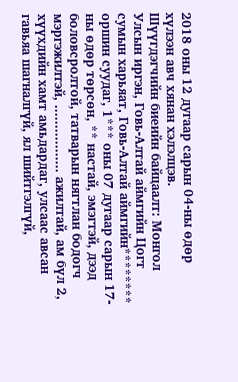2018 оны 12 дугаар сарын 04-ны өдөр хүлээн авч хянан хэлэлцэв.
Шүүгдэгчийн биеийн байцаалт: Монгол Улсын иргэн, Говь-Алтай аймгийн Цогт сумын харьяат, Говь-Алтай аймгийн******** оршин суудаг, 1*** оны 07 дугаар сарын 17-ны өдөр төрсөн, ** настай, эмэгтэй, дээд боловсролтой, татварын нягтлан бодогч мэргэжилтэй, ................. ажилтай, ам бүл 2, хүүхдийн хамт амьдардаг, улсаас авсан гавьяа шагналгүй, ял шийтгэлгүй,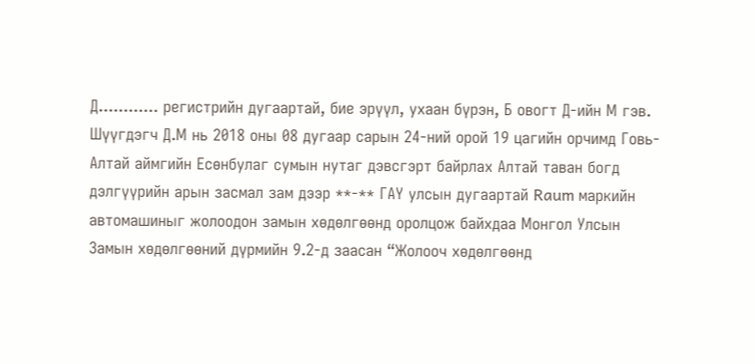Д............ регистрийн дугаартай, бие эрүүл, ухаан бүрэн, Б овогт Д-ийн М гэв.
Шүүгдэгч Д.М нь 2018 оны 08 дугаар сарын 24-ний орой 19 цагийн орчимд Говь-Алтай аймгийн Есөнбулаг сумын нутаг дэвсгэрт байрлах Алтай таван богд дэлгүүрийн арын засмал зам дээр **-** ГАҮ улсын дугаартай Raum маркийн автомашиныг жолоодон замын хөдөлгөөнд оролцож байхдаа Монгол Улсын Замын хөдөлгөөний дүрмийн 9.2-д заасан “Жолооч хөдөлгөөнд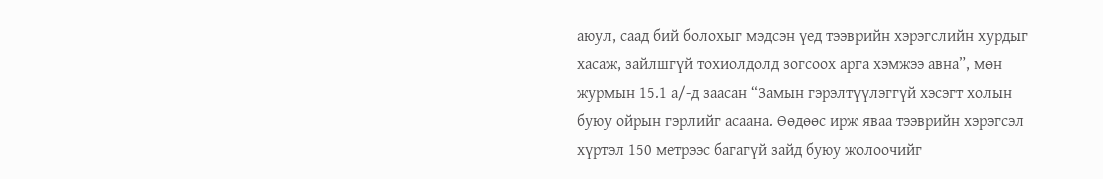аюул, саад бий болохыг мэдсэн үед тээврийн хэрэгслийн хурдыг хасаж, зайлшгүй тохиолдолд зогсоох арга хэмжээ авна”, мөн журмын 15.1 а/-д заасан “Замын гэрэлтүүлэггүй хэсэгт холын буюу ойрын гэрлийг асаана. Өөдөөс ирж яваа тээврийн хэрэгсэл хүртэл 150 метрээс багагүй зайд буюу жолоочийг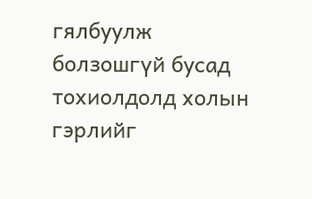гялбуулж болзошгүй бусад тохиолдолд холын гэрлийг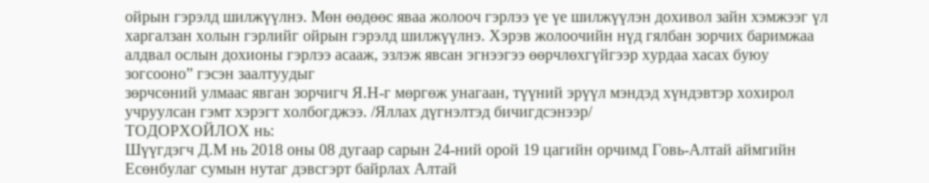ойрын гэрэлд шилжүүлнэ. Мөн өөдөөс яваа жолооч гэрлээ үе үе шилжүүлэн дохивол зайн хэмжээг үл харгалзан холын гэрлийг ойрын гэрэлд шилжүүлнэ. Хэрэв жолоочийн нүд гялбан зорчих баримжаа алдвал ослын дохионы гэрлээ асааж, эзлэж явсан эгнээгээ өөрчлөхгүйгээр хурдаа хасах буюу зогсооно” гэсэн заалтуудыг
зөрчсөний улмаас явган зорчигч Я.Н-г мөргөж унагаан, түүний эрүүл мэндэд хүндэвтэр хохирол учруулсан гэмт хэрэгт холбогджээ. /Яллах дүгнэлтэд бичигдсэнээр/
ТОДОРХОЙЛОХ нь:
Шүүгдэгч Д.М нь 2018 оны 08 дугаар сарын 24-ний орой 19 цагийн орчимд Говь-Алтай аймгийн Есөнбулаг сумын нутаг дэвсгэрт байрлах Алтай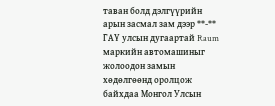таван болд дэлгүүрийн арын засмал зам дээр **-** ГАҮ улсын дугаартай Raum маркийн автомашиныг жолоодон замын хөдөлгөөнд оролцож байхдаа Монгол Улсын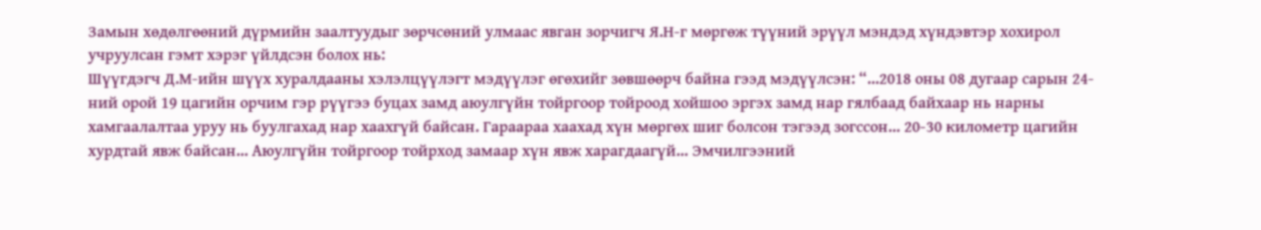Замын хөдөлгөөний дүрмийн заалтуудыг зөрчсөний улмаас явган зорчигч Я.Н-г мөргөж түүний эрүүл мэндэд хүндэвтэр хохирол учруулсан гэмт хэрэг үйлдсэн болох нь:
Шүүгдэгч Д.М-ийн шүүх хуралдааны хэлэлцүүлэгт мэдүүлэг өгөхийг зөвшөөрч байна гээд мэдүүлсэн: “...2018 оны 08 дугаар сарын 24-ний орой 19 цагийн орчим гэр рүүгээ буцах замд аюулгүйн тойргоор тойроод хойшоо эргэх замд нар гялбаад байхаар нь нарны хамгаалалтаа уруу нь буулгахад нар хаахгүй байсан. Гараараа хаахад хүн мөргөх шиг болсон тэгээд зогссон... 20-30 километр цагийн хурдтай явж байсан... Аюулгүйн тойргоор тойрход замаар хүн явж харагдаагүй... Эмчилгээний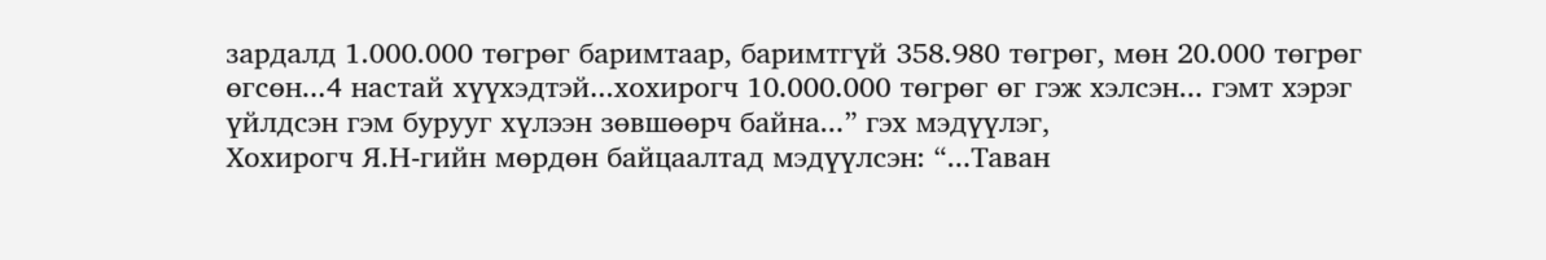зардалд 1.000.000 төгрөг баримтаар, баримтгүй 358.980 төгрөг, мөн 20.000 төгрөг өгсөн...4 настай хүүхэдтэй...хохирогч 10.000.000 төгрөг өг гэж хэлсэн... гэмт хэрэг үйлдсэн гэм бурууг хүлээн зөвшөөрч байна...” гэх мэдүүлэг,
Хохирогч Я.Н-гийн мөрдөн байцаалтад мэдүүлсэн: “...Таван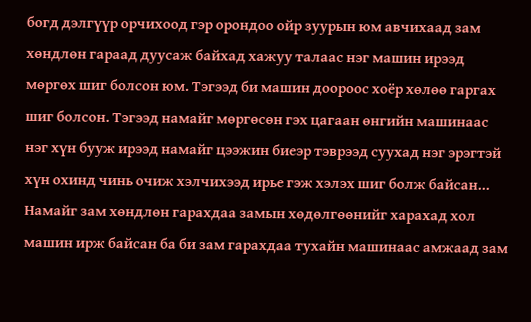богд дэлгүүр орчихоод гэр орондоо ойр зуурын юм авчихаад зам хөндлөн гараад дуусаж байхад хажуу талаас нэг машин ирээд мөргөх шиг болсон юм. Тэгээд би машин доороос хоёр хөлөө гаргах шиг болсон. Тэгээд намайг мөргөсөн гэх цагаан өнгийн машинаас нэг хүн бууж ирээд намайг цээжин биеэр тэврээд суухад нэг эрэгтэй хүн охинд чинь очиж хэлчихээд ирье гэж хэлэх шиг болж байсан... Намайг зам хөндлөн гарахдаа замын хөдөлгөөнийг харахад хол машин ирж байсан ба би зам гарахдаа тухайн машинаас амжаад зам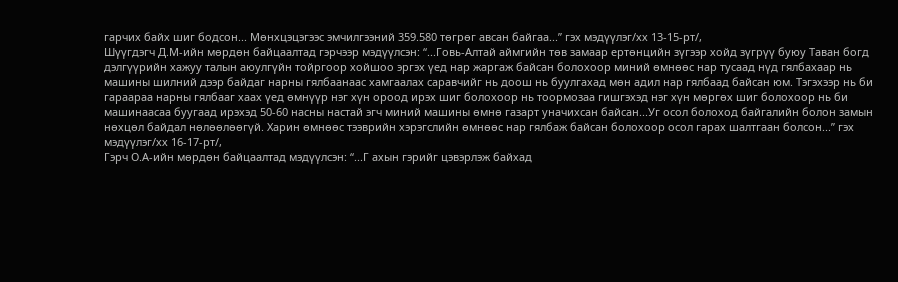гарчих байх шиг бодсон... Мөнхцэцэгээс эмчилгээний 359.580 төгрөг авсан байгаа...” гэх мэдүүлэг/хх 13-15-рт/,
Шүүгдэгч Д.М-ийн мөрдөн байцаалтад гэрчээр мэдүүлсэн: “...Говь-Алтай аймгийн төв замаар ертөнцийн зүгээр хойд зүгрүү буюу Таван богд дэлгүүрийн хажуу талын аюулгүйн тойргоор хойшоо эргэх үед нар жаргаж байсан болохоор миний өмнөөс нар тусаад нүд гялбахаар нь машины шилний дээр байдаг нарны гялбаанаас хамгаалах саравчийг нь доош нь буулгахад мөн адил нар гялбаад байсан юм. Тэгэхээр нь би гараараа нарны гялбааг хаах үед өмнүүр нэг хүн ороод ирэх шиг болохоор нь тоормозаа гишгэхэд нэг хүн мөргөх шиг болохоор нь би машинаасаа буугаад ирэхэд 50-60 насны настай эгч миний машины өмнө газарт уначихсан байсан...Уг осол болоход байгалийн болон замын нөхцөл байдал нөлөөлөөгүй. Харин өмнөөс тээврийн хэрэгслийн өмнөөс нар гялбаж байсан болохоор осол гарах шалтгаан болсон...” гэх мэдүүлэг/хх 16-17-рт/,
Гэрч О.А-ийн мөрдөн байцаалтад мэдүүлсэн: “...Г ахын гэрийг цэвэрлэж байхад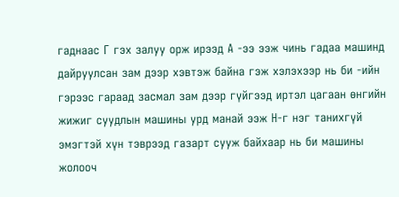гаднаас Г гэх залуу орж ирээд А -ээ ээж чинь гадаа машинд дайруулсан зам дээр хэвтэж байна гэж хэлэхээр нь би -ийн гэрээс гараад засмал зам дээр гүйгээд иртэл цагаан өнгийн жижиг суудлын машины урд манай ээж Н-г нэг танихгүй эмэгтэй хүн тэврээд газарт сууж байхаар нь би машины жолооч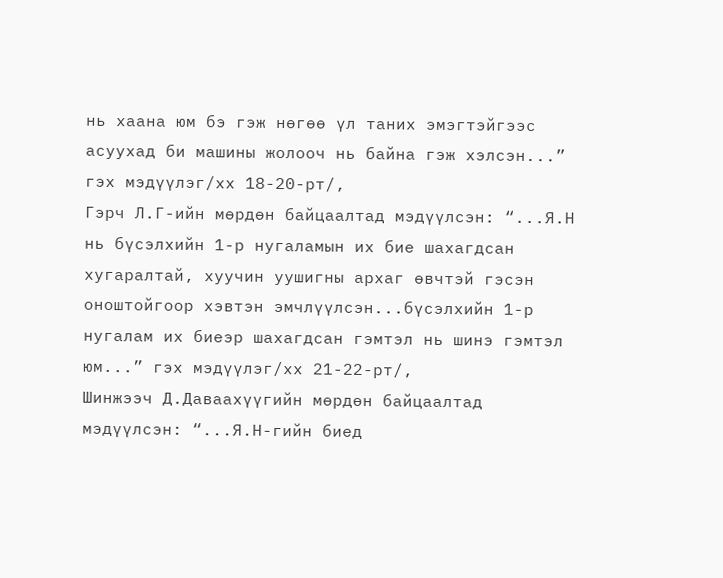нь хаана юм бэ гэж нөгөө үл таних эмэгтэйгээс асуухад би машины жолооч нь байна гэж хэлсэн...” гэх мэдүүлэг/хх 18-20-рт/,
Гэрч Л.Г-ийн мөрдөн байцаалтад мэдүүлсэн: “...Я.Н нь бүсэлхийн 1-р нугаламын их бие шахагдсан хугаралтай, хуучин уушигны архаг өвчтэй гэсэн оноштойгоор хэвтэн эмчлүүлсэн...бүсэлхийн 1-р нугалам их биеэр шахагдсан гэмтэл нь шинэ гэмтэл юм...” гэх мэдүүлэг/хх 21-22-рт/,
Шинжээч Д.Даваахүүгийн мөрдөн байцаалтад мэдүүлсэн: “...Я.Н-гийн биед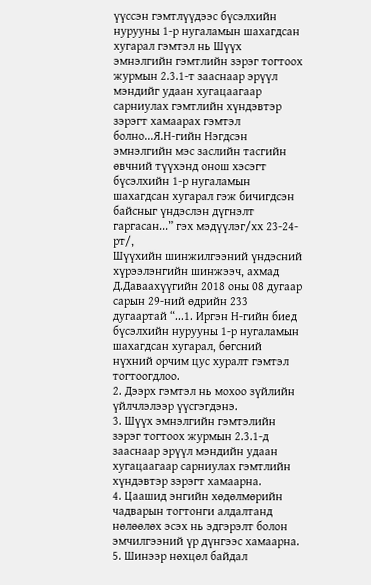үүссэн гэмтлүүдээс бүсэлхийн нурууны 1-р нугаламын шахагдсан хугарал гэмтэл нь Шүүх эмнэлгийн гэмтлийн зэрэг тогтоох журмын 2.3.1-т зааснаар эрүүл мэндийг удаан хугацаагаар сарниулах гэмтлийн хүндэвтэр зэрэгт хамаарах гэмтэл болно...Я.Н-гийн Нэгдсэн эмнэлгийн мэс заслийн тасгийн өвчний түүхэнд онош хэсэгт бүсэлхийн 1-р нугаламын шахагдсан хугарал гэж бичигдсэн байсныг үндэслэн дүгнэлт гаргасан...” гэх мэдүүлэг/хх 23-24-рт/,
Шүүхийн шинжилгээний үндэсний хүрээлэнгийн шинжээч, ахмад Д.Даваахүүгийн 2018 оны 08 дугаар сарын 29-ний өдрийн 233 дугаартай “...1. Иргэн Н-гийн биед бүсэлхийн нурууны 1-р нугаламын шахагдсан хугарал, бөгсний нүхний орчим цус хуралт гэмтэл тогтоогдлоо.
2. Дээрх гэмтэл нь мохоо зүйлийн үйлчлэлээр үүсгэгдэнэ.
3. Шүүх эмнэлгийн гэмтэлийн зэрэг тогтоох журмын 2.3.1-д зааснаар эрүүл мэндийн удаан хугацаагаар сарниулах гэмтлийн хүндэвтэр зэрэгт хамаарна.
4. Цаашид энгийн хөдөлмөрийн чадварын тогтонги алдалтанд нөлөөлөх эсэх нь эдгэрэлт болон эмчилгээний үр дүнгээс хамаарна.
5. Шинээр нөхцөл байдал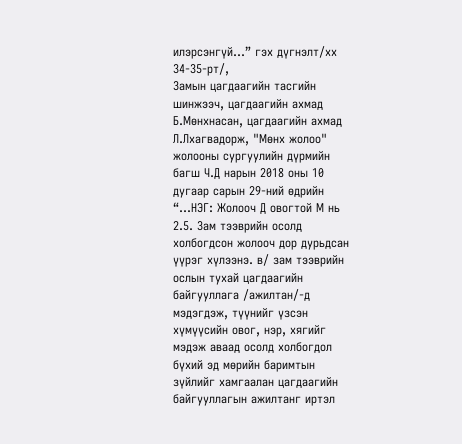илэрсэнгүй...” гэх дүгнэлт/хх 34-35-рт/,
Замын цагдаагийн тасгийн шинжээч, цагдаагийн ахмад Б.Мөнхнасан, цагдаагийн ахмад Л.Лхагвадорж, "Мөнх жолоо" жолооны сургуулийн дүрмийн багш Ч.Д нарын 2018 оны 10 дугаар сарын 29-ний өдрийн “...НЭГ: Жолооч Д овогтой М нь 2.5. Зам тээврийн осолд холбогдсон жолооч дор дурьдсан үүрэг хүлээнэ. в/ зам тээврийн ослын тухай цагдаагийн байгууллага /ажилтан/-д мэдэгдэж, түүнийг үзсэн хүмүүсийн овог, нэр, хягийг мэдэж аваад осолд холбогдол бүхий эд мөрийн баримтын зүйлийг хамгаалан цагдаагийн байгууллагын ажилтанг иртэл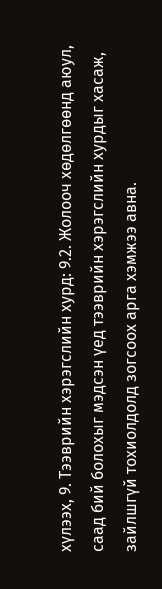хүлээх, 9. Тээврийн хэрэгслийн хурд: 9.2. Жолооч хөдөлгөөнд аюул, саад бий болохыг мэдсэн үед тээврийн хэрэгслийн хурдыг хасаж, зайлшгүй тохиолдолд зогсоох арга хэмжээ авна.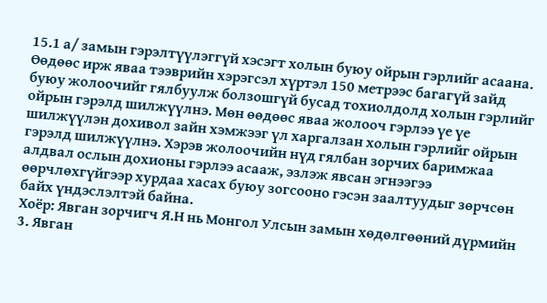15.1 а/ замын гэрэлтүүлэггүй хэсэгт холын буюу ойрын гэрлийг асаана. Өөдөөс ирж яваа тээврийн хэрэгсэл хүртэл 150 метрээс багагүй зайд буюу жолоочийг гялбуулж болзошгүй бусад тохиолдолд холын гэрлийг ойрын гэрэлд шилжүүлнэ. Мөн өөдөөс яваа жолооч гэрлээ үе үе шилжүүлэн дохивол зайн хэмжээг үл харгалзан холын гэрлийг ойрын гэрэлд шилжүүлнэ. Хэрэв жолоочийн нүд гялбан зорчих баримжаа алдвал ослын дохионы гэрлээ асааж, эзлэж явсан эгнээгээ өөрчлөхгүйгээр хурдаа хасах буюу зогсооно гэсэн заалтуудыг зөрчсөн байх үндэслэлтэй байна.
Хоёр: Явган зорчигч Я.Н нь Монгол Улсын замын хөдөлгөөний дүрмийн 3. Явган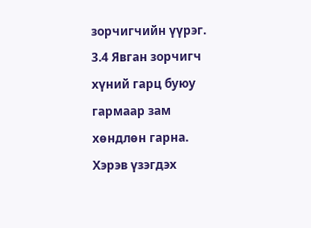зорчигчийн үүрэг. 3.4 Явган зорчигч хүний гарц буюу гармаар зам хөндлөн гарна. Хэрэв үзэгдэх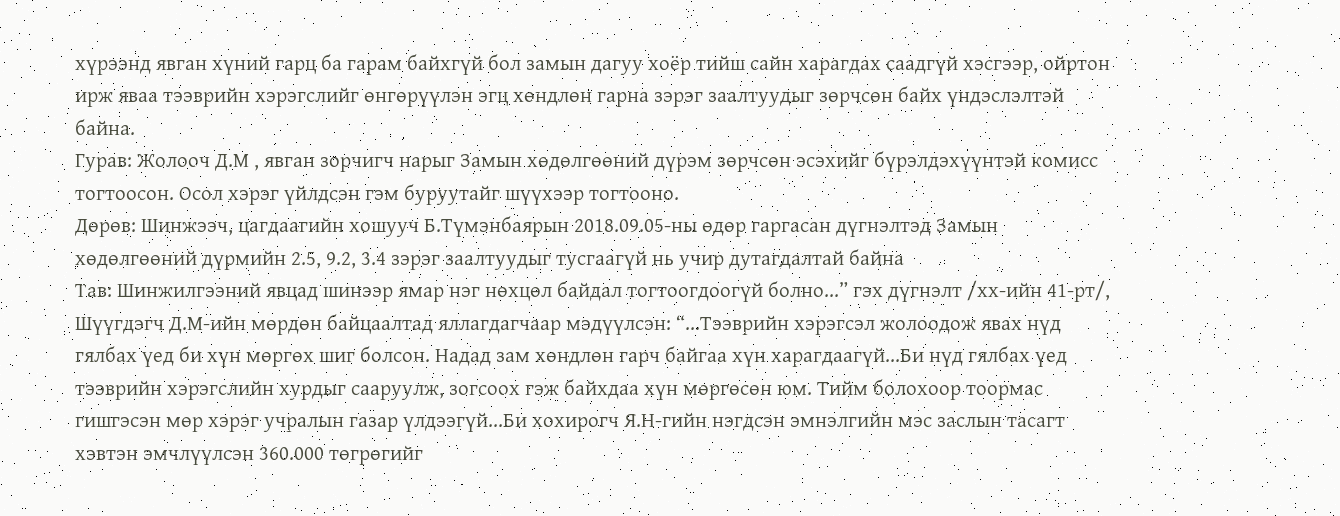хүрээнд явган хүний гарц ба гарам байхгүй бол замын дагуу хоёр тийш сайн харагдах саадгүй хэсгээр, ойртон ирж яваа тээврийн хэрэгслийг өнгөрүүлэн эгц хөндлөн гарна зэрэг заалтуудыг зөрчсөн байх үндэслэлтэй байна.
Гурав: Жолооч Д.М , явган зорчигч нарыг Замын хөдөлгөөний дүрэм зөрчсөн эсэхийг бүрэлдэхүүнтэй комисс тогтоосон. Осол хэрэг үйлдсэн гэм буруутайг шүүхээр тогтооно.
Дөрөв: Шинжээч, цагдаагийн хошууч Б.Түмэнбаярын 2018.09.05-ны өдөр гаргасан дүгнэлтэд Замын хөдөлгөөний дүрмийн 2.5, 9.2, 3.4 зэрэг заалтуудыг тусгаагүй нь учир дутагдалтай байна
Тав: Шинжилгээний явцад шинээр ямар нэг нөхцөл байдал тогтоогдоогүй болно...” гэх дүгнэлт /хх-ийн 41-рт/,
Шүүгдэгч Д.М-ийн мөрдөн байцаалтад яллагдагчаар мэдүүлсэн: “...Тээврийн хэрэгсэл жолоодож явах нүд гялбах үед би хүн мөргөх шиг болсон. Надад зам хөндлөн гарч байгаа хүн харагдаагүй...Би нүд гялбах үед тээврийн хэрэгслийн хурдыг сааруулж, зогсоох гэж байхдаа хүн мөргөсөн юм. Тийм болохоор тоормас гишгэсэн мөр хэрэг учралын газар үлдээгүй...Би хохирогч Я.Н-гийн нэгдсэн эмнэлгийн мэс заслын тасагт хэвтэн эмчлүүлсэн 360.000 төгрөгийг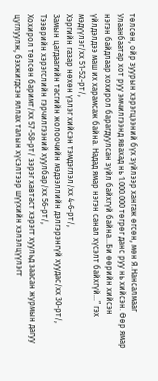төлсөн, ойр зуурын хэрэгцээний бүх зүйлээр хангаж өгсөн, мөн Я.Нансалмааг Улаанбаатар хот руу эмчилгээнд явахад нь 1.000.000 төгрөг данс руу нь хийсэн. Өөр ямар нэгэн байдлаар хохирол барагдуулсан зүйл байхгүй байна...Би өөрийн хийсэн үйлдэлдээ маш их харамсаж байна. Надад ямар нэгэн санал хүсэлт байхгүй...” гэх мэдүүлэг/хх 51-52-рт/,
Хэргийн газар нөхөн үзлэг хийсэн тэмдэглэл/хх 4-6-рт/,
Замын цагдаагийн тасгийн жолоочийн мэдээллийн дэлгэрэнгүй хуудас/хх 30-рт/,
Тээврийн хэрэгслийн гэрчилгээний хуулбар/хх 56-рт/,
Хохирол төлсөн баримт/хх 57-58-рт/ зэрэг хавтаст хэрэгт хуульд заасан журмын дагуу цуглуулж, бэхжигдсэн яллах талын хүсэлтээр шүүхийн хэлэлцүүлэгт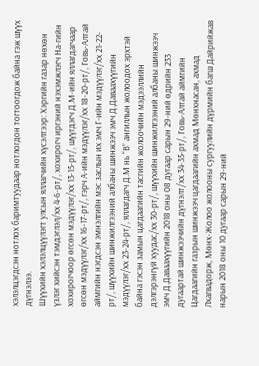хэлэлцэгдсэн нотлох баримтуудаар нотлогдон тогтоогдож байна гэж шүүх дүгнэлээ.
Шүүхийн хэлэлцүүлэгт улсын яллагчийн хүсэлтээр: Хэргийн газар нөхөн үзлэг хийсэн тэмдэглэл/хх 4-6-рт/, хохирогч иргэний нэхэмжлэгч На-гийн хохирогчоор өгсөн мэдүүлэг/хх 13-15-рт/, шүүгдэгч Д.М-ийн яллагдагчаар өгсөн мэдүүлэг/хх 16-17-рт/, гэрч А-ийн мэдүүлэг/хх 18-20-рт/, Говь-Алтай аймгийн нэгдсэн эмнэлгийн мэс заслын их эмч Г-ийн мэдүүлэг/хх 21-22-рт/, шүүхийн шинжилгээний албаны шинжээч эмч Д.Даваахүүгийн мэдүүлэг/хх 23-24-рт/, яллагдагч Д.М нь “В” ангиллын жолоодох эрхтэй байна гэсэн замын цагдаагийн тасгийн жолоочийн мэдээллийн дэлгэрэнгүй хуудас/хх 30-рт/, шүүхийн шинжилгээний албаны шинжээч эмч Д.Даваахүүгийн 2018 оны 08 дугаар сарын 29-ний өдрийн 233 дугаартай шинжээчийн дүгнэлт/хх 34-35-рт/, Говь-Алтай аймгийн Цагдаагийн газрын шинжээч цагдаагийн ахмад Мөнхнасан, ахмад Лхагвадорж, Мөнх-Жолоо жолооны сургуулийн дүрмийн багш Дайрийжав нарын 2018 оны 10 дугаар сарын 29-ний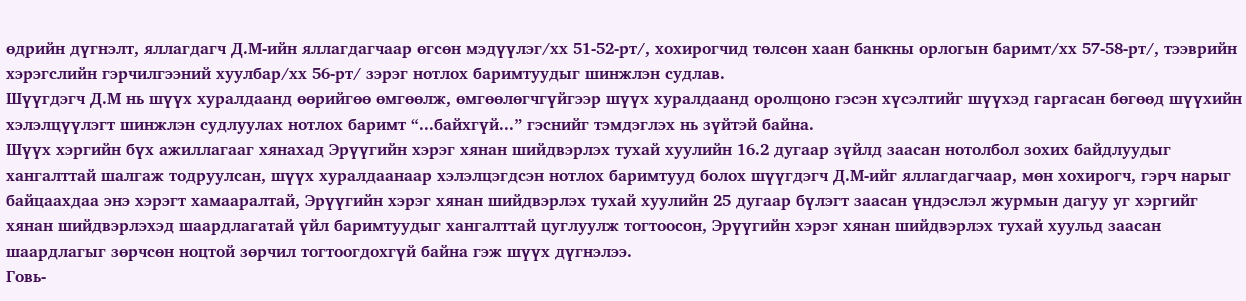өдрийн дүгнэлт, яллагдагч Д.М-ийн яллагдагчаар өгсөн мэдүүлэг/хх 51-52-рт/, хохирогчид төлсөн хаан банкны орлогын баримт/хх 57-58-рт/, тээврийн хэрэгслийн гэрчилгээний хуулбар/хх 56-рт/ зэрэг нотлох баримтуудыг шинжлэн судлав.
Шүүгдэгч Д.М нь шүүх хуралдаанд өөрийгөө өмгөөлж, өмгөөлөгчгүйгээр шүүх хуралдаанд оролцоно гэсэн хүсэлтийг шүүхэд гаргасан бөгөөд шүүхийн хэлэлцүүлэгт шинжлэн судлуулах нотлох баримт “...байхгүй...” гэснийг тэмдэглэх нь зүйтэй байна.
Шүүх хэргийн бүх ажиллагааг хянахад Эрүүгийн хэрэг хянан шийдвэрлэх тухай хуулийн 16.2 дугаар зүйлд заасан нотолбол зохих байдлуудыг хангалттай шалгаж тодруулсан, шүүх хуралдаанаар хэлэлцэгдсэн нотлох баримтууд болох шүүгдэгч Д.М-ийг яллагдагчаар, мөн хохирогч, гэрч нарыг байцаахдаа энэ хэрэгт хамааралтай, Эрүүгийн хэрэг хянан шийдвэрлэх тухай хуулийн 25 дугаар бүлэгт заасан үндэслэл журмын дагуу уг хэргийг хянан шийдвэрлэхэд шаардлагатай үйл баримтуудыг хангалттай цуглуулж тогтоосон, Эрүүгийн хэрэг хянан шийдвэрлэх тухай хуульд заасан шаардлагыг зөрчсөн ноцтой зөрчил тогтоогдохгүй байна гэж шүүх дүгнэлээ.
Говь-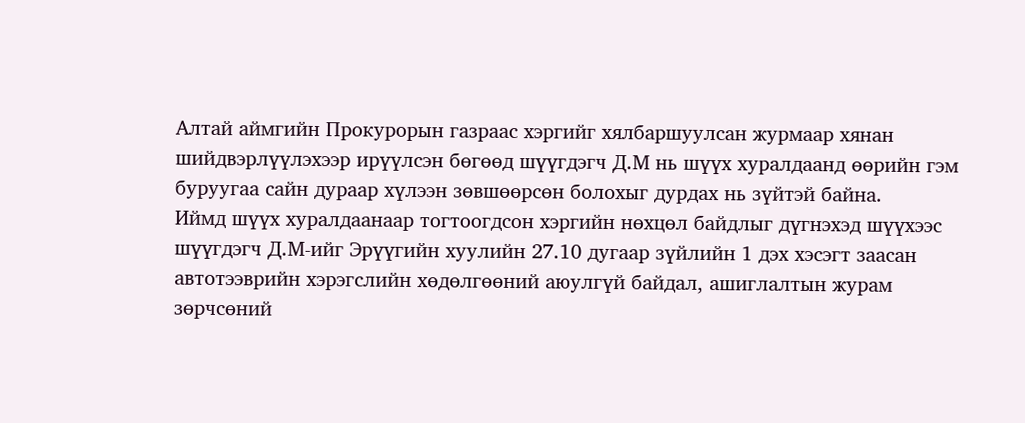Алтай аймгийн Прокурорын газраас хэргийг хялбаршуулсан журмаар хянан шийдвэрлүүлэхээр ирүүлсэн бөгөөд шүүгдэгч Д.М нь шүүх хуралдаанд өөрийн гэм буруугаа сайн дураар хүлээн зөвшөөрсөн болохыг дурдах нь зүйтэй байна.
Иймд шүүх хуралдаанаар тогтоогдсон хэргийн нөхцөл байдлыг дүгнэхэд шүүхээс шүүгдэгч Д.М-ийг Эрүүгийн хуулийн 27.10 дугаар зүйлийн 1 дэх хэсэгт заасан автотээврийн хэрэгслийн хөдөлгөөний аюулгүй байдал, ашиглалтын журам зөрчсөний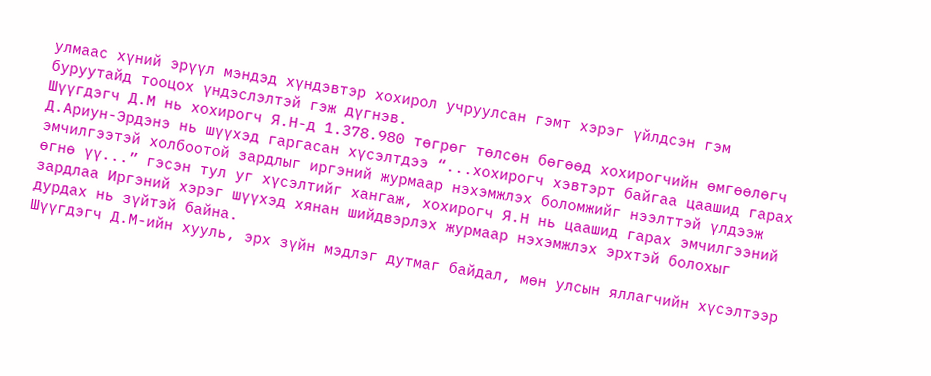улмаас хүний эрүүл мэндэд хүндэвтэр хохирол учруулсан гэмт хэрэг үйлдсэн гэм буруутайд тооцох үндэслэлтэй гэж дүгнэв.
Шүүгдэгч Д.М нь хохирогч Я.Н-д 1.378.980 төгрөг төлсөн бөгөөд хохирогчийн өмгөөлөгч Д.Ариун-Эрдэнэ нь шүүхэд гаргасан хүсэлтдээ “...хохирогч хэвтэрт байгаа цаашид гарах эмчилгээтэй холбоотой зардлыг иргэний журмаар нэхэмжлэх боломжийг нээлттэй үлдээж өгнө үү...” гэсэн тул уг хүсэлтийг хангаж, хохирогч Я.Н нь цаашид гарах эмчилгээний зардлаа Иргэний хэрэг шүүхэд хянан шийдвэрлэх журмаар нэхэмжлэх эрхтэй болохыг дурдах нь зүйтэй байна.
Шүүгдэгч Д.М-ийн хууль, эрх зүйн мэдлэг дутмаг байдал, мөн улсын яллагчийн хүсэлтээр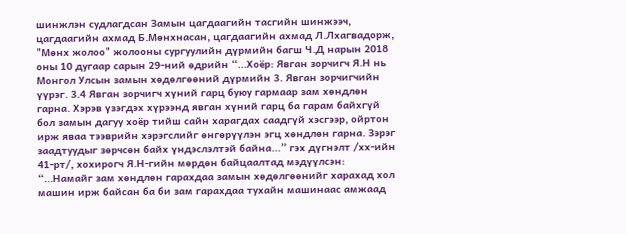шинжлэн судлагдсан Замын цагдаагийн тасгийн шинжээч, цагдаагийн ахмад Б.Мөнхнасан, цагдаагийн ахмад Л.Лхагвадорж, "Мөнх жолоо" жолооны сургуулийн дүрмийн багш Ч.Д нарын 2018 оны 10 дугаар сарын 29-ний өдрийн “...Хоёр: Явган зорчигч Я.Н нь Монгол Улсын замын хөдөлгөөний дүрмийн 3. Явган зорчигчийн үүрэг. 3.4 Явган зорчигч хүний гарц буюу гармаар зам хөндлөн гарна. Хэрэв үзэгдэх хүрээнд явган хүний гарц ба гарам байхгүй бол замын дагуу хоёр тийш сайн харагдах саадгүй хэсгээр, ойртон ирж яваа тээврийн хэрэгслийг өнгөрүүлэн эгц хөндлөн гарна. Зэрэг заадтуудыг зөрчсөн байх үндэслэлтэй байна...” гэх дүгнэлт /хх-ийн 41-рт/, хохирогч Я.Н-гийн мөрдөн байцаалтад мэдүүлсэн: “...Намайг зам хөндлөн гарахдаа замын хөдөлгөөнийг харахад хол машин ирж байсан ба би зам гарахдаа тухайн машинаас амжаад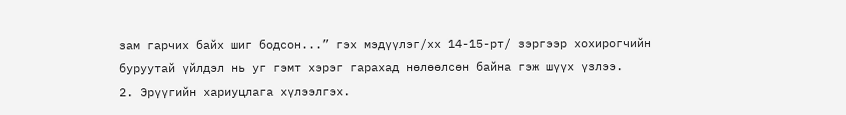зам гарчих байх шиг бодсон...” гэх мэдүүлэг/хх 14-15-рт/ зэргээр хохирогчийн буруутай үйлдэл нь уг гэмт хэрэг гарахад нөлөөлсөн байна гэж шүүх үзлээ.
2. Эрүүгийн хариуцлага хүлээлгэх.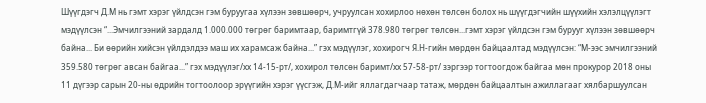Шүүгдэгч Д.М нь гэмт хэрэг үйлдсэн гэм буруугаа хүлээн зөвшөөрч, учруулсан хохирлоо нөхөн төлсөн болох нь шүүгдэгчийн шүүхийн хэлэлцүүлэгт мэдүүлсэн “...Эмчилгээний зардалд 1.000.000 төгрөг баримтаар, баримтгүй 378.980 төгрөг төлсөн...гэмт хэрэг үйлдсэн гэм бурууг хүлээн зөвшөөрч байна... Би өөрийн хийсэн үйлдэлдээ маш их харамсаж байна...” гэх мэдүүлэг, хохирогч Я.Н-гийн мөрдөн байцаалтад мэдүүлсэн: “М-ээс эмчилгээний 359.580 төгрөг авсан байгаа...” гэх мэдүүлэг/хх 14-15-рт/, хохирол төлсөн баримт/хх 57-58-рт/ зэргээр тогтоогдож байгаа мөн прокурор 2018 оны 11 дүгээр сарын 20-ны өдрийн тогтоолоор эрүүгийн хэрэг үүсгэж, Д.М-ийг яллагдагчаар татаж, мөрдөн байцаалтын ажиллагааг хялбаршуулсан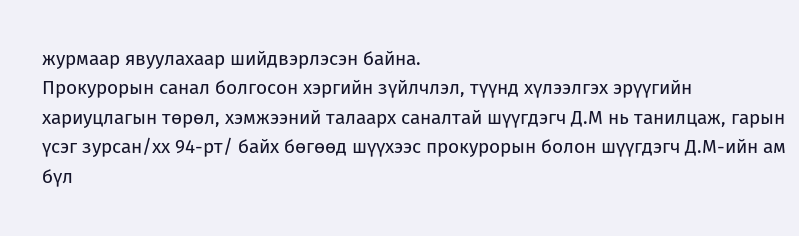журмаар явуулахаар шийдвэрлэсэн байна.
Прокурорын санал болгосон хэргийн зүйлчлэл, түүнд хүлээлгэх эрүүгийн хариуцлагын төрөл, хэмжээний талаарх саналтай шүүгдэгч Д.М нь танилцаж, гарын үсэг зурсан/хх 94-рт/ байх бөгөөд шүүхээс прокурорын болон шүүгдэгч Д.М-ийн ам бүл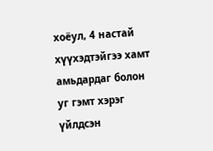хоёул, 4 настай хүүхэдтэйгээ хамт амьдардаг болон уг гэмт хэрэг үйлдсэн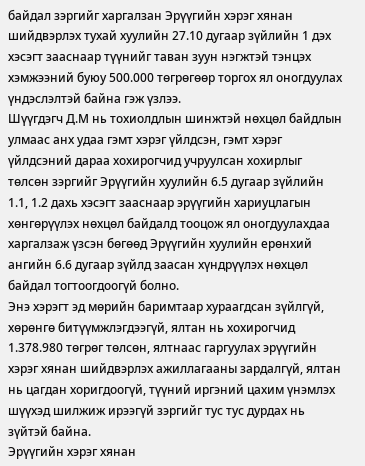байдал зэргийг харгалзан Эрүүгийн хэрэг хянан шийдвэрлэх тухай хуулийн 27.10 дугаар зүйлийн 1 дэх хэсэгт зааснаар түүнийг таван зуун нэгжтэй тэнцэх хэмжээний буюу 500.000 төгрөгөөр торгох ял оногдуулах үндэслэлтэй байна гэж үзлээ.
Шүүгдэгч Д.М нь тохиолдлын шинжтэй нөхцөл байдлын улмаас анх удаа гэмт хэрэг үйлдсэн, гэмт хэрэг үйлдсэний дараа хохирогчид учруулсан хохирлыг төлсөн зэргийг Эрүүгийн хуулийн 6.5 дугаар зүйлийн 1.1, 1.2 дахь хэсэгт зааснаар эрүүгийн хариуцлагын хөнгөрүүлэх нөхцөл байдалд тооцож ял оногдуулахдаа харгалзаж үзсэн бөгөөд Эрүүгийн хуулийн ерөнхий ангийн 6.6 дугаар зүйлд заасан хүндрүүлэх нөхцөл байдал тогтоогдоогүй болно.
Энэ хэрэгт эд мөрийн баримтаар хураагдсан зүйлгүй, хөрөнгө битүүмжлэгдээгүй, ялтан нь хохирогчид 1.378.980 төгрөг төлсөн, ялтнаас гаргуулах эрүүгийн хэрэг хянан шийдвэрлэх ажиллагааны зардалгүй, ялтан нь цагдан хоригдоогүй, түүний иргэний цахим үнэмлэх шүүхэд шилжиж ирээгүй зэргийг тус тус дурдах нь зүйтэй байна.
Эрүүгийн хэрэг хянан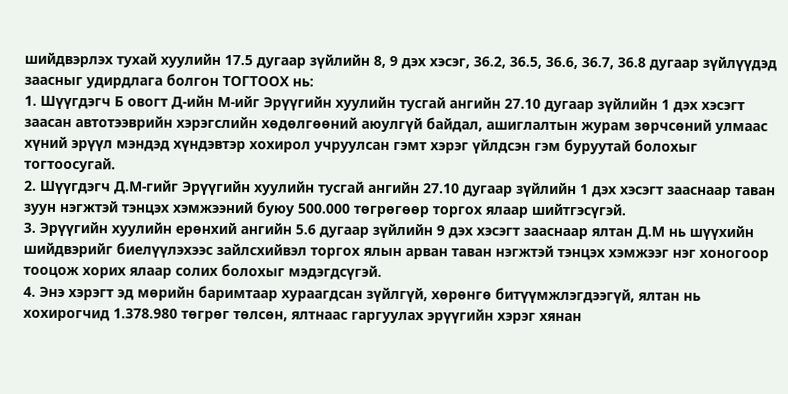шийдвэрлэх тухай хуулийн 17.5 дугаар зүйлийн 8, 9 дэх хэсэг, 36.2, 36.5, 36.6, 36.7, 36.8 дугаар зүйлүүдэд заасныг удирдлага болгон ТОГТООХ нь:
1. Шүүгдэгч Б овогт Д-ийн М-ийг Эрүүгийн хуулийн тусгай ангийн 27.10 дугаар зүйлийн 1 дэх хэсэгт заасан автотээврийн хэрэгслийн хөдөлгөөний аюулгүй байдал, ашиглалтын журам зөрчсөний улмаас хүний эрүүл мэндэд хүндэвтэр хохирол учруулсан гэмт хэрэг үйлдсэн гэм буруутай болохыг тогтоосугай.
2. Шүүгдэгч Д.М-гийг Эрүүгийн хуулийн тусгай ангийн 27.10 дугаар зүйлийн 1 дэх хэсэгт зааснаар таван зуун нэгжтэй тэнцэх хэмжээний буюу 500.000 төгрөгөөр торгох ялаар шийтгэсүгэй.
3. Эрүүгийн хуулийн ерөнхий ангийн 5.6 дугаар зүйлийн 9 дэх хэсэгт зааснаар ялтан Д.М нь шүүхийн шийдвэрийг биелүүлэхээс зайлсхийвэл торгох ялын арван таван нэгжтэй тэнцэх хэмжээг нэг хоногоор тооцож хорих ялаар солих болохыг мэдэгдсүгэй.
4. Энэ хэрэгт эд мөрийн баримтаар хураагдсан зүйлгүй, хөрөнгө битүүмжлэгдээгүй, ялтан нь хохирогчид 1.378.980 төгрөг төлсөн, ялтнаас гаргуулах эрүүгийн хэрэг хянан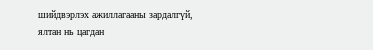шийдвэрлэх ажиллагааны зардалгүй, ялтан нь цагдан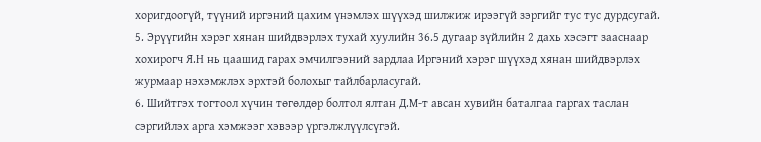хоригдоогүй, түүний иргэний цахим үнэмлэх шүүхэд шилжиж ирээгүй зэргийг тус тус дурдсугай.
5. Эрүүгийн хэрэг хянан шийдвэрлэх тухай хуулийн 36.5 дугаар зүйлийн 2 дахь хэсэгт зааснаар хохирогч Я.Н нь цаашид гарах эмчилгээний зардлаа Иргэний хэрэг шүүхэд хянан шийдвэрлэх журмаар нэхэмжлэх эрхтэй болохыг тайлбарласугай.
6. Шийтгэх тогтоол хүчин төгөлдөр болтол ялтан Д.М-т авсан хувийн баталгаа гаргах таслан сэргийлэх арга хэмжээг хэвээр үргэлжлүүлсүгэй.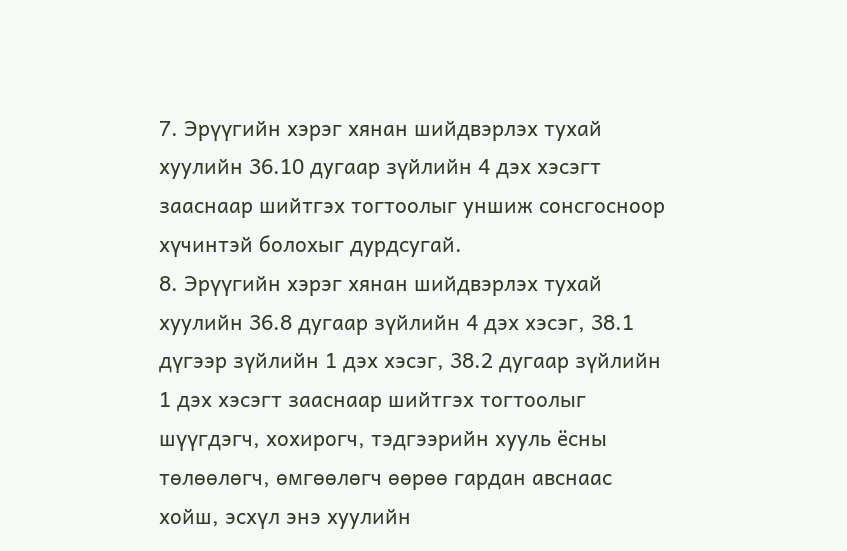7. Эрүүгийн хэрэг хянан шийдвэрлэх тухай хуулийн 36.10 дугаар зүйлийн 4 дэх хэсэгт зааснаар шийтгэх тогтоолыг уншиж сонсгосноор хүчинтэй болохыг дурдсугай.
8. Эрүүгийн хэрэг хянан шийдвэрлэх тухай хуулийн 36.8 дугаар зүйлийн 4 дэх хэсэг, 38.1 дүгээр зүйлийн 1 дэх хэсэг, 38.2 дугаар зүйлийн 1 дэх хэсэгт зааснаар шийтгэх тогтоолыг шүүгдэгч, хохирогч, тэдгээрийн хууль ёсны төлөөлөгч, өмгөөлөгч өөрөө гардан авснаас хойш, эсхүл энэ хуулийн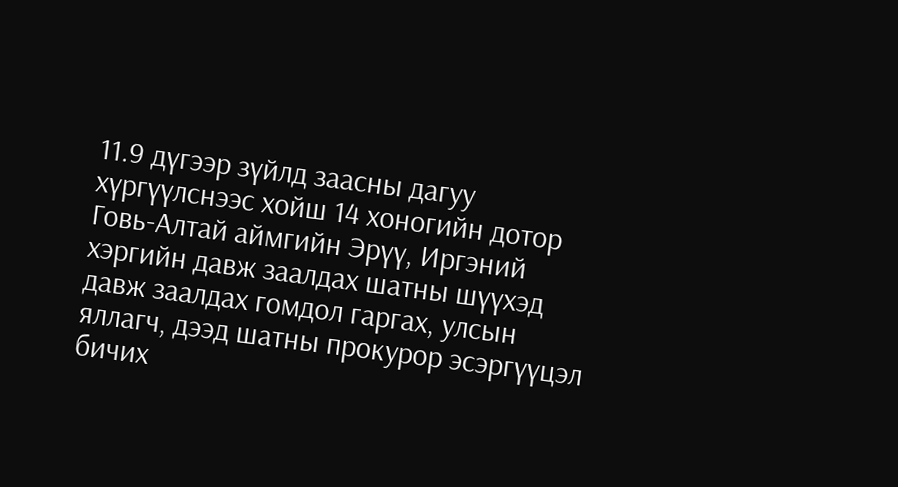11.9 дүгээр зүйлд заасны дагуу хүргүүлснээс хойш 14 хоногийн дотор Говь-Алтай аймгийн Эрүү, Иргэний хэргийн давж заалдах шатны шүүхэд давж заалдах гомдол гаргах, улсын яллагч, дээд шатны прокурор эсэргүүцэл бичих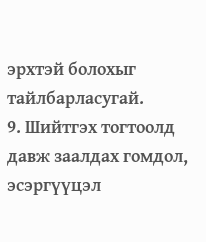эрхтэй болохыг тайлбарласугай.
9. Шийтгэх тогтоолд давж заалдах гомдол, эсэргүүцэл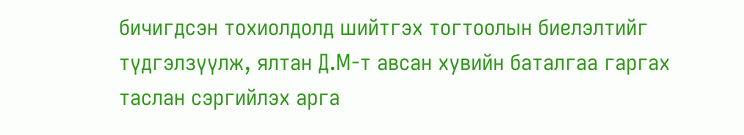бичигдсэн тохиолдолд шийтгэх тогтоолын биелэлтийг түдгэлзүүлж, ялтан Д.М-т авсан хувийн баталгаа гаргах таслан сэргийлэх арга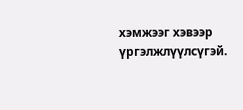хэмжээг хэвээр үргэлжлүүлсүгэй.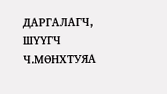ДАРГАЛАГЧ, ШҮҮГЧ Ч.МӨНХТУЯА